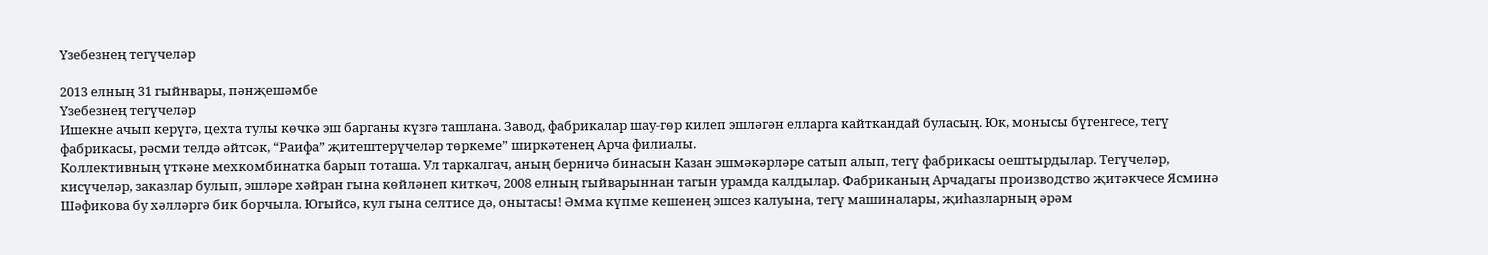Үзебезнең тегүчеләр

2013 елның 31 гыйнвары, пәнҗешәмбе
Үзебезнең тегүчеләр
Ишекне ачып керүгә, цехта тулы көчкә эш барганы күзгә ташлана. Завод, фабрикалар шау-гөр килеп эшләгән елларга кайткандай буласың. Юк, монысы бүгенгесе, тегү фабрикасы, рәсми телдә әйтсәк, “Раифа” җитештерүчеләр төркеме” ширкәтенең Арча филиалы.
Коллективның үткәне мехкомбинатка барып тоташа. Ул таркалгач, аның берничә бинасын Казан эшмәкәрләре сатып алып, тегү фабрикасы оештырдылар. Тегүчеләр, кисүчеләр, заказлар булып, эшләре хәйран гына көйләнеп киткәч, 2008 елның гыйварыннан тагын урамда калдылар. Фабриканың Арчадагы производство җитәкчесе Ясминә Шәфикова бу хәлләргә бик борчыла. Югыйсә, кул гына селтисе дә, онытасы! Әмма күпме кешенең эшсез калуына, тегү машиналары, җиһазларның әрәм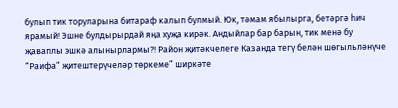булып тик торуларына битараф калып булмый. Юк, тәмам ябылырга, бетәргә һич ярамый! Эшне булдырырдай яңа хуҗа кирәк. Андыйлар бар барын, тик менә бу җаваплы эшкә алынырлармы?! Район җитәкчелеге Казанда тегү белән шөгыльләнүче “Раифа” җитештерүчеләр төркеме” ширкәте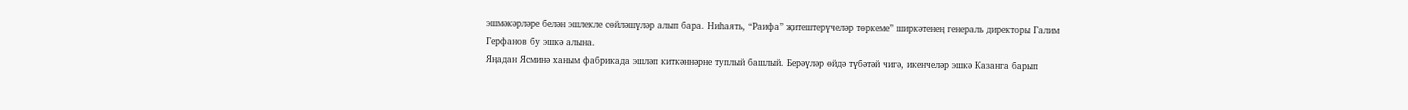эшмәкәрләре белән эшлекле сөйләшүләр алып бара. Ниһаять, “Раифа” җитештерүчеләр төркеме” ширкәтенең генераль директоры Галим Герфанов бу эшкә алына.
Яңадан Ясминә ханым фабрикада эшләп киткәннәрне туплый башлый. Берәүләр өйдә түбәтәй чигә, икенчеләр эшкә Казанга барып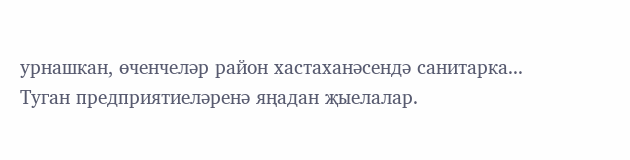урнашкан, өченчеләр район хастаханәсендә санитарка... Туган предприятиеләренә яңадан җыелалар.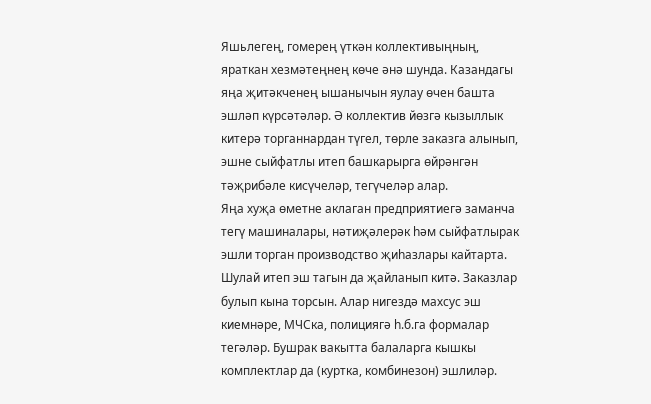Яшьлегең, гомерең үткән коллективыңның, яраткан хезмәтеңнең көче әнә шунда. Казандагы яңа җитәкченең ышанычын яулау өчен башта эшләп күрсәтәләр. Ә коллектив йөзгә кызыллык китерә торганнардан түгел, төрле заказга алынып, эшне сыйфатлы итеп башкарырга өйрәнгән тәҗрибәле кисүчеләр, тегүчеләр алар.
Яңа хуҗа өметне аклаган предприятиегә заманча тегү машиналары, нәтиҗәлерәк һәм сыйфатлырак эшли торган производство җиһазлары кайтарта. Шулай итеп эш тагын да җайланып китә. Заказлар булып кына торсын. Алар нигездә махсус эш киемнәре, МЧСка, полициягә һ.б.га формалар тегәләр. Бушрак вакытта балаларга кышкы комплектлар да (куртка, комбинезон) эшлиләр.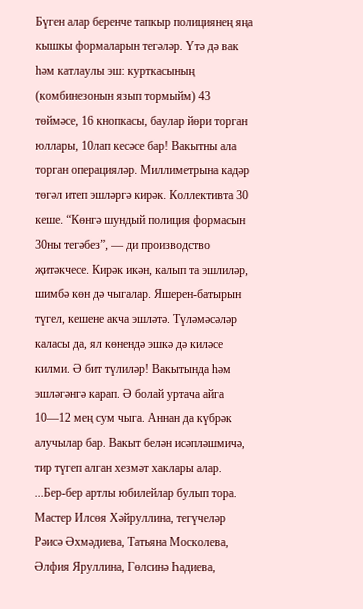Бүген алар беренче тапкыр полициянең яңа кышкы формаларын тегәләр. Үтә дә вак һәм катлаулы эш: курткасының (комбинезонын язып тормыйм) 43 төймәсе, 16 кнопкасы, баулар йөри торган юллары, 10лап кесәсе бар! Вакытны ала торган операцияләр. Миллиметрына кадәр төгәл итеп эшләргә кирәк. Коллективта 30 кеше. “Көнгә шундый полиция формасын 30ны тегәбез”, — ди производство җитәкчесе. Кирәк икән, калып та эшлиләр, шимбә көн дә чыгалар. Яшерен-батырын түгел, кешене акча эшләтә. Түләмәсәләр каласы да, ял көнендә эшкә дә киләсе килми. Ә бит түлиләр! Вакытында һәм эшләгәнгә карап. Ә болай уртача айга 10—12 мең сум чыга. Аннан да күбрәк алучылар бар. Вакыт белән исәпләшмичә, тир түгеп алган хезмәт хаклары алар.
...Бер-бер артлы юбилейлар булып тора. Мастер Илсөя Хәйруллина, тегүчеләр Рәисә Әхмәдиева, Татьяна Москолева, Әлфия Яруллина, Гөлсинә Һадиева,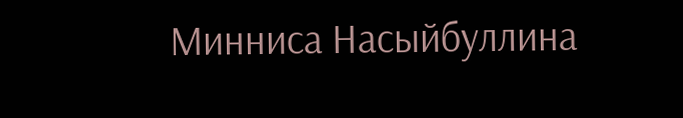Минниса Насыйбуллина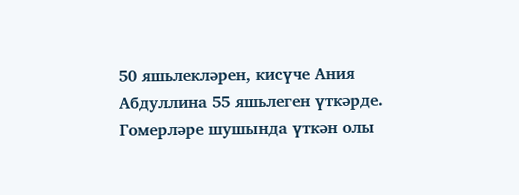50 яшьлекләрен, кисүче Ания Абдуллина 55 яшьлеген үткәрде. Гомерләре шушында үткән олы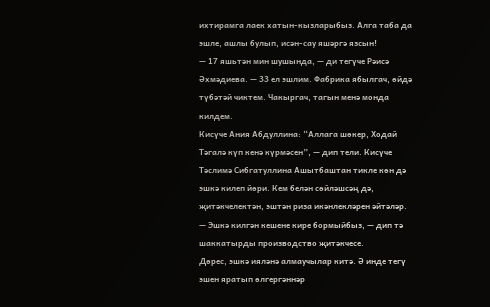ихтирамга лаек хатын-кызларыбыз. Алга таба да эшле, ашлы булып, исән-сау яшәргә язсын!
— 17 яшьтән мин шушында, — ди тегүче Рәисә Әхмәдиева. — 33 ел эшлим. Фабрика ябылгач, өйдә түбәтәй чиктем. Чакыргач, тагын менә монда килдем.
Кисүче Ания Абдуллина: “Аллага шөкер, Ходай Тәгалә күп кенә күрмәсен”, — дип тели. Кисүче Тәслимә Сибгатуллина Ашытбаштан тикле көн дә эшкә килеп йөри. Кем белән сөйләшсәң дә, җитәкчелектән, эштән риза икәнлекләрен әйтәләр.
— Эшкә килгән кешене кире бормыйбыз, — дип тә шаккатырды производство җитәкчесе.
Дөрес, эшкә ияләнә алмаучылар китә. Ә инде тегү эшен яратып өлгергәннәр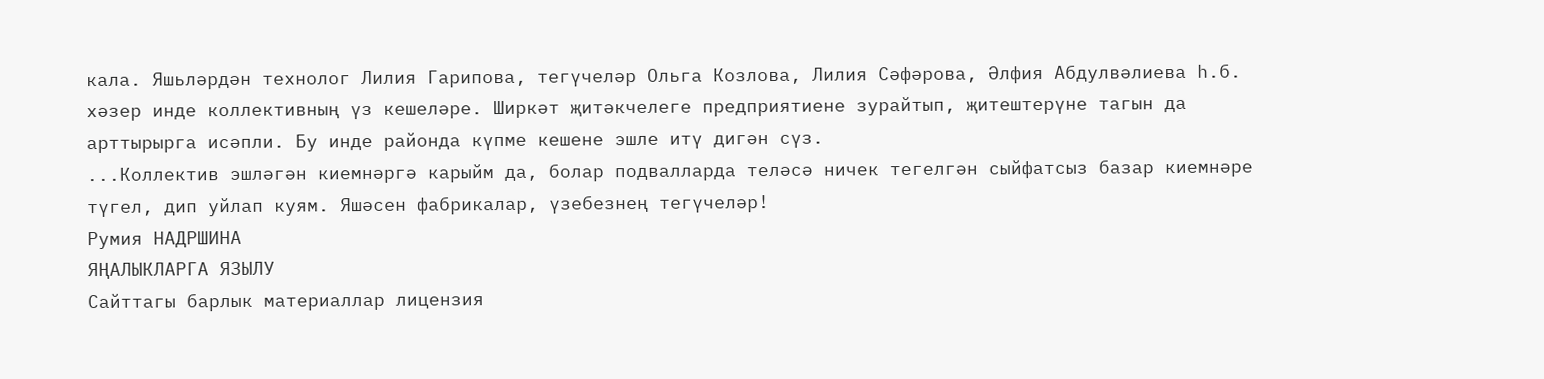кала. Яшьләрдән технолог Лилия Гарипова, тегүчеләр Ольга Козлова, Лилия Сәфәрова, Әлфия Абдулвәлиева һ.б. хәзер инде коллективның үз кешеләре. Ширкәт җитәкчелеге предприятиене зурайтып, җитештерүне тагын да арттырырга исәпли. Бу инде районда күпме кешене эшле итү дигән сүз.
...Коллектив эшләгән киемнәргә карыйм да, болар подвалларда теләсә ничек тегелгән сыйфатсыз базар киемнәре түгел, дип уйлап куям. Яшәсен фабрикалар, үзебезнең тегүчеләр!
Румия НАДРШИНА
ЯҢАЛЫКЛАРГА ЯЗЫЛУ
Сайттагы барлык материаллар лицензия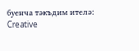буенча тәкъдим ителә:
Creative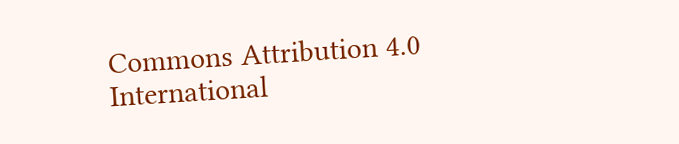Commons Attribution 4.0 International